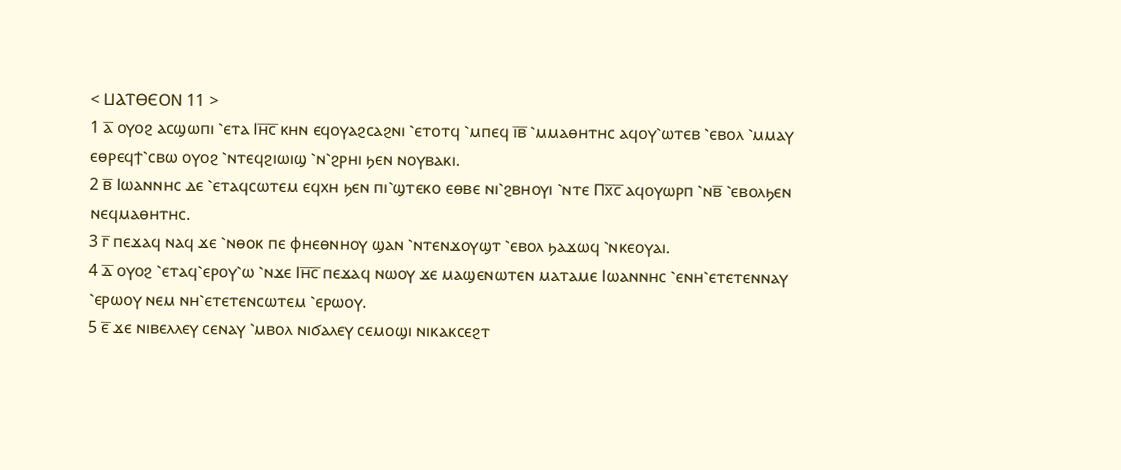< ⳘⲀⲦⲐⲈⲞⲚ 11 >
1 ⲁ̅ ⲟⲩⲟϩ ⲁⲥϣⲱⲡⲓ ⳿ⲉⲧⲁ Ⲓⲏ̅ⲥ̅ ⲕⲏⲛ ⲉϥⲟⲩⲁϩⲥⲁϩⲛⲓ ⳿ⲉⲧⲟⲧϥ ⳿ⲙⲡⲉϥ ⲓ̅ⲃ̅ ⳿ⲙⲙⲁⲑⲏⲧⲏⲥ ⲁϥⲟⲩ⳿ⲱⲧⲉⲃ ⳿ⲉⲃⲟⲗ ⳿ⲙⲙⲁⲩ ⲉⲑⲣⲉϥϯ⳿ⲥⲃⲱ ⲟⲩⲟϩ ⳿ⲛⲧⲉϥϩⲓⲱⲓϣ ⳿ⲛ⳿ϩⲣⲏⲓ ϧⲉⲛ ⲛⲟⲩⲃⲁⲕⲓ.
2 ⲃ̅ Ⲓⲱⲁⲛⲛⲏⲥ ⲇⲉ ⳿ⲉⲧⲁϥⲥⲱⲧⲉⲙ ⲉϥⲭⲏ ϧⲉⲛ ⲡⲓ⳿ϣⲧⲉⲕⲟ ⲉⲑⲃⲉ ⲛⲓ⳿ϩⲃⲏⲟⲩⲓ ⳿ⲛⲧⲉ Ⲡⲭ̅ⲥ̅ ⲁϥⲟⲩⲱⲣⲡ ⳿ⲛⲃ̅ ⳿ⲉⲃⲟⲗϧⲉⲛ ⲛⲉϥⲙⲁⲑⲏⲧⲏⲥ.
3 ⲅ̅ ⲡⲉϫⲁϥ ⲛⲁϥ ϫⲉ ⳿ⲛⲑⲟⲕ ⲡⲉ ⲫⲏⲉⲑⲛⲏⲟⲩ ϣⲁⲛ ⳿ⲛⲧⲉⲛϫⲟⲩϣⲧ ⳿ⲉⲃⲟⲗ ϧⲁϫⲱϥ ⳿ⲛⲕⲉⲟⲩⲁⲓ.
4 ⲇ̅ ⲟⲩⲟϩ ⳿ⲉⲧⲁϥ⳿ⲉⲣⲟⲩ⳿ⲱ ⳿ⲛϫⲉ Ⲓⲏ̅ⲥ̅ ⲡⲉϫⲁϥ ⲛⲱⲟⲩ ϫⲉ ⲙⲁϣⲉⲛⲱⲧⲉⲛ ⲙⲁⲧⲁⲙⲉ Ⲓⲱⲁⲛⲛⲏⲥ ⳿ⲉⲛⲏ⳿ⲉⲧⲉⲧⲉⲛⲛⲁⲩ ⳿ⲉⲣⲱⲟⲩ ⲛⲉⲙ ⲛⲏ⳿ⲉⲧⲉⲧⲉⲛⲥⲱⲧⲉⲙ ⳿ⲉⲣⲱⲟⲩ.
5 ⲉ̅ ϫⲉ ⲛⲓⲃⲉⲗⲗⲉⲩ ⲥⲉⲛⲁⲩ ⳿ⲙⲃⲟⲗ ⲛⲓϭⲁⲗⲉⲩ ⲥⲉⲙⲟϣⲓ ⲛⲓⲕⲁⲕⲥⲉϩⲧ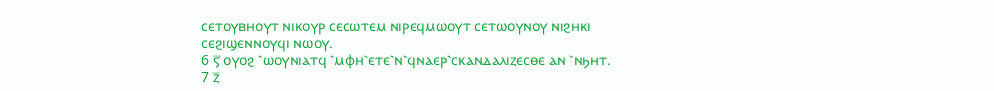ⲥⲉⲧⲟⲩⲃⲏⲟⲩⲧ ⲛⲓⲕⲟⲩⲣ ⲥⲉⲥⲱⲧⲉⲙ ⲛⲓⲣⲉϥⲙⲱⲟⲩⲧ ⲥⲉⲧⲱⲟⲩⲛⲟⲩ ⲛⲓϩⲏⲕⲓ ⲥⲉϩⲓϣⲉⲛⲛⲟⲩϥⲓ ⲛⲱⲟⲩ.
6 ⲋ̅ ⲟⲩⲟϩ ⳿ⲱⲟⲩⲛⲓⲁⲧϥ ⳿ⲙⲫⲏ⳿ⲉⲧⲉ⳿ⲛ⳿ϥⲛⲁⲉⲣ⳿ⲥⲕⲁⲛⲇⲁⲗⲓⲍⲉⲥⲑⲉ ⲁⲛ ⳿ⲛϧⲏⲧ.
7 ⲍ̅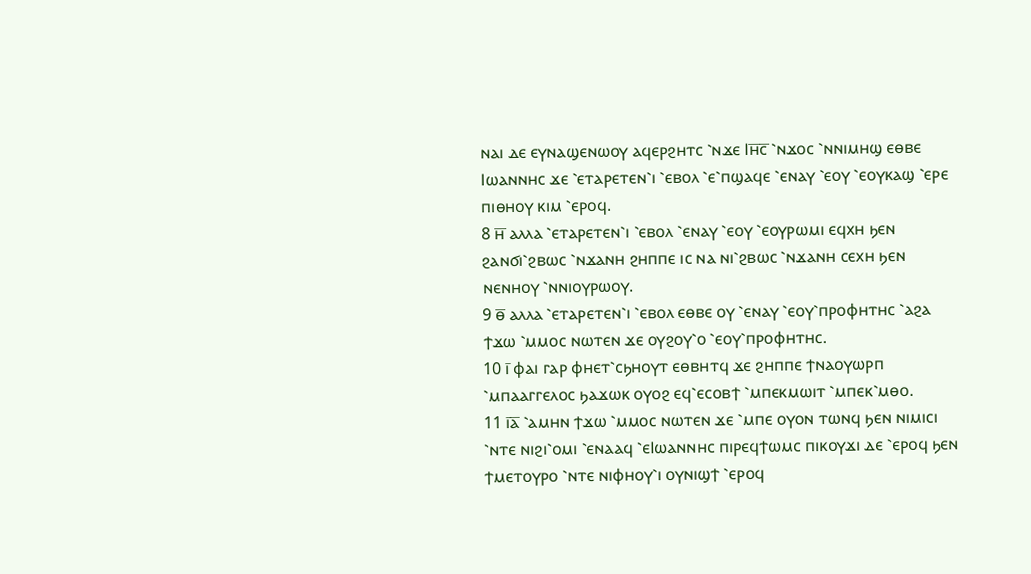ⲛⲁⲓ ⲇⲉ ⲉⲩⲛⲁϣⲉⲛⲱⲟⲩ ⲁϥⲉⲣϩⲏⲧⲥ ⳿ⲛϫⲉ Ⲓⲏ̅ⲥ̅ ⳿ⲛϫⲟⲥ ⳿ⲛⲛⲓⲙⲏϣ ⲉⲑⲃⲉ Ⲓⲱⲁⲛⲛⲏⲥ ϫⲉ ⳿ⲉⲧⲁⲣⲉⲧⲉⲛ⳿ⲓ ⳿ⲉⲃⲟⲗ ⳿ⲉ⳿ⲡϣⲁϥⲉ ⳿ⲉⲛⲁⲩ ⳿ⲉⲟⲩ ⳿ⲉⲟⲩⲕⲁϣ ⳿ⲉⲣⲉ ⲡⲓⲑⲏⲟⲩ ⲕⲓⲙ ⳿ⲉⲣⲟϥ.
8 ⲏ̅ ⲁⲗⲗⲁ ⳿ⲉⲧⲁⲣⲉⲧⲉⲛ⳿ⲓ ⳿ⲉⲃⲟⲗ ⳿ⲉⲛⲁⲩ ⳿ⲉⲟⲩ ⳿ⲉⲟⲩⲣⲱⲙⲓ ⲉϥⲭⲏ ϧⲉⲛ ϩⲁⲛϭⲓ⳿ϩⲃⲱⲥ ⳿ⲛϫⲁⲛⲏ ϩⲏⲡⲡⲉ ⲓⲥ ⲛⲁ ⲛⲓ⳿ϩⲃⲱⲥ ⳿ⲛϫⲁⲛⲏ ⲥⲉⲭⲏ ϧⲉⲛ ⲛⲉⲛⲏⲟⲩ ⳿ⲛⲛⲓⲟⲩⲣⲱⲟⲩ.
9 ⲑ̅ ⲁⲗⲗⲁ ⳿ⲉⲧⲁⲣⲉⲧⲉⲛ⳿ⲓ ⳿ⲉⲃⲟⲗ ⲉⲑⲃⲉ ⲟⲩ ⳿ⲉⲛⲁⲩ ⳿ⲉⲟⲩ⳿ⲡⲣⲟⲫⲏⲧⲏⲥ ⳿ⲁϩⲁ ϯϫⲱ ⳿ⲙⲙⲟⲥ ⲛⲱⲧⲉⲛ ϫⲉ ⲟⲩϩⲟⲩ⳿ⲟ ⳿ⲉⲟⲩ⳿ⲡⲣⲟⲫⲏⲧⲏⲥ.
10 ⲓ̅ ⲫⲁⲓ ⲅⲁⲣ ⲫⲏⲉⲧ⳿ⲥϧⲏⲟⲩⲧ ⲉⲑⲃⲏⲧϥ ϫⲉ ϩⲏⲡⲡⲉ ϯⲛⲁⲟⲩⲱⲣⲡ ⳿ⲙⲡⲁⲁⲅⲅⲉⲗⲟⲥ ϧⲁϫⲱⲕ ⲟⲩⲟϩ ⲉϥ⳿ⲉⲥⲟⲃϯ ⳿ⲙⲡⲉⲕⲙⲱⲓⲧ ⳿ⲙⲡⲉⲕ⳿ⲙⲑⲟ.
11 ⲓ̅ⲁ̅ ⳿ⲁⲙⲏⲛ ϯϫⲱ ⳿ⲙⲙⲟⲥ ⲛⲱⲧⲉⲛ ϫⲉ ⳿ⲙⲡⲉ ⲟⲩⲟⲛ ⲧⲱⲛϥ ϧⲉⲛ ⲛⲓⲙⲓⲥⲓ ⳿ⲛⲧⲉ ⲛⲓϩⲓ⳿ⲟⲙⲓ ⳿ⲉⲛⲁⲁϥ ⳿ⲉⲒⲱⲁⲛⲛⲏⲥ ⲡⲓⲣⲉϥϯⲱⲙⲥ ⲡⲓⲕⲟⲩϫⲓ ⲇⲉ ⳿ⲉⲣⲟϥ ϧⲉⲛ ϯⲙⲉⲧⲟⲩⲣⲟ ⳿ⲛⲧⲉ ⲛⲓⲫⲏⲟⲩ⳿ⲓ ⲟⲩⲛⲓϣϯ ⳿ⲉⲣⲟϥ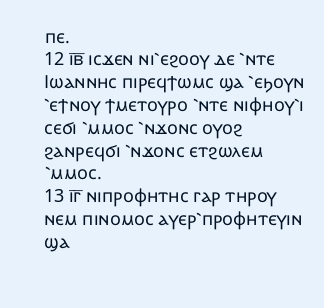ⲡⲉ.
12 ⲓ̅ⲃ̅ ⲓⲥϫⲉⲛ ⲛⲓ⳿ⲉϩⲟⲟⲩ ⲇⲉ ⳿ⲛⲧⲉ Ⲓⲱⲁⲛⲛⲏⲥ ⲡⲓⲣⲉϥϯⲱⲙⲥ ϣⲁ ⳿ⲉϧⲟⲩⲛ ⳿ⲉϯⲛⲟⲩ ϯⲙⲉⲧⲟⲩⲣⲟ ⳿ⲛⲧⲉ ⲛⲓⲫⲏⲟⲩ⳿ⲓ ⲥⲉϭⲓ ⳿ⲙⲙⲟⲥ ⳿ⲛϫⲟⲛⲥ ⲟⲩⲟϩ ϩⲁⲛⲣⲉϥϭⲓ ⳿ⲛϫⲟⲛⲥ ⲉⲧϩⲱⲗⲉⲙ ⳿ⲙⲙⲟⲥ.
13 ⲓ̅ⲅ̅ ⲛⲓⲡⲣⲟⲫⲏⲧⲏⲥ ⲅⲁⲣ ⲧⲏⲣⲟⲩ ⲛⲉⲙ ⲡⲓⲛⲟⲙⲟⲥ ⲁⲩⲉⲣ⳿ⲡⲣⲟⲫⲏⲧⲉⲩⲓⲛ ϣⲁ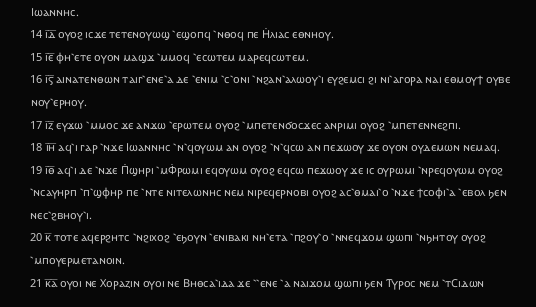Ⲓⲱⲁⲛⲛⲏⲥ.
14 ⲓ̅ⲇ̅ ⲟⲩⲟϩ ⲓⲥϫⲉ ⲧⲉⲧⲉⲛⲟⲩⲱϣ ⳿ⲉϣⲟⲡϥ ⳿ⲛⲑⲟϥ ⲡⲉ Ⲏ̇ⲗⲓⲁⲥ ⲉⲑⲛⲏⲟⲩ.
15 ⲓ̅ⲉ̅ ⲫⲏ⳿ⲉⲧⲉ ⲟⲩⲟⲛ ⲙⲁϣϫ ⳿ⲙⲙⲟϥ ⳿ⲉⲥⲱⲧⲉⲙ ⲙⲁⲣⲉϥⲥⲱⲧⲉⲙ.
16 ⲓ̅ⲋ̅ ⲁⲓⲛⲁⲧⲉⲛⲑⲱⲛ ⲧⲁⲓⲅ⳿ⲉⲛⲉ⳿ⲁ ⲇⲉ ⳿ⲉⲛⲓⲙ ⳿ⲥ⳿ⲟⲛⲓ ⳿ⲛϩⲁⲛ⳿ⲁⲗⲱⲟⲩ⳿ⲓ ⲉⲩϩⲉⲙⲥⲓ ϩⲓ ⲛⲓ⳿ⲁⲅⲟⲣⲁ ⲛⲁⲓ ⲉⲑⲙⲟⲩϯ ⲟⲩⲃⲉ ⲛⲟⲩ⳿ⲉⲣⲏⲟⲩ.
17 ⲓ̅ⲍ̅ ⲉⲩϫⲱ ⳿ⲙⲙⲟⲥ ϫⲉ ⲁⲛϫⲱ ⳿ⲉⲣⲱⲧⲉⲙ ⲟⲩⲟϩ ⳿ⲙⲡⲉⲧⲉⲛϭⲟⲥϫⲉⲥ ⲁⲛⲣⲓⲙⲓ ⲟⲩⲟϩ ⳿ⲙⲡⲉⲧⲉⲛⲛⲉϩⲡⲓ.
18 ⲓ̅ⲏ̅ ⲁϥ⳿ⲓ ⲅⲁⲣ ⳿ⲛϫⲉ Ⲓⲱⲁⲛⲛⲏⲥ ⳿ⲛ⳿ϥⲟⲩⲱⲙ ⲁⲛ ⲟⲩⲟϩ ⳿ⲛ⳿ϥⲥⲱ ⲁⲛ ⲡⲉϫⲱⲟⲩ ϫⲉ ⲟⲩⲟⲛ ⲟⲩⲇⲉⲙⲱⲛ ⲛⲉⲙⲁϥ.
19 ⲓ̅ⲑ̅ ⲁϥ⳿ⲓ ⲇⲉ ⳿ⲛϫⲉ Ⲡ̇ϣⲏⲣⲓ ⳿ⲙⲪ̇ⲣⲱⲙⲓ ⲉϥⲟⲩⲱⲙ ⲟⲩⲟϩ ⲉϥⲥⲱ ⲡⲉϫⲱⲟⲩ ϫⲉ ⲓⲥ ⲟⲩⲣⲱⲙⲓ ⳿ⲛⲣⲉϥⲟⲩⲱⲙ ⲟⲩⲟϩ ⳿ⲛⲥⲁⲩⲏⲣⲡ ⳿ⲡ⳿ϣⲫⲏⲣ ⲡⲉ ⳿ⲛⲧⲉ ⲛⲓⲧⲉⲗⲱⲛⲏⲥ ⲛⲉⲙ ⲛⲓⲣⲉϥⲉⲣⲛⲟⲃⲓ ⲟⲩⲟϩ ⲁⲥ⳿ⲑⲙⲁⲓ⳿ⲟ ⳿ⲛϫⲉ ϯⲥⲟⲫⲓ⳿ⲁ ⳿ⲉⲃⲟⲗ ϧⲉⲛ ⲛⲉⲥ⳿ϩⲃⲏⲟⲩ⳿ⲓ.
20 ⲕ̅ ⲧⲟⲧⲉ ⲁϥⲉⲣϩⲏⲧⲥ ⳿ⲛϩⲓⲭⲟϩ ⳿ⲉϧⲟⲩⲛ ⳿ⲉⲛⲓⲃⲁⲕⲓ ⲛⲏ⳿ⲉⲧⲁ ⳿ⲡϩⲟⲩ⳿ⲟ ⳿ⲛⲛⲉϥϫⲟⲙ ϣⲱⲡⲓ ⳿ⲛϧⲏⲧⲟⲩ ⲟⲩⲟϩ ⳿ⲙⲡⲟⲩⲉⲣⲙⲉⲧⲁⲛⲟⲓⲛ.
21 ⲕ̅ⲁ̅ ⲟⲩⲟⲓ ⲛⲉ Ⲭⲟⲣⲁⲍⲓⲛ ⲟⲩⲟⲓ ⲛⲉ Ⲃⲏⲑⲥⲁ⳿ⲓⲇⲁ ϫⲉ ⳿⳿ⲉⲛⲉ ⳿ⲁ ⲛⲁⲓϫⲟⲙ ϣⲱⲡⲓ ϧⲉⲛ Ⲧⲩⲣⲟⲥ ⲛⲉⲙ ⳿ⲧⲤⲓⲇⲱⲛ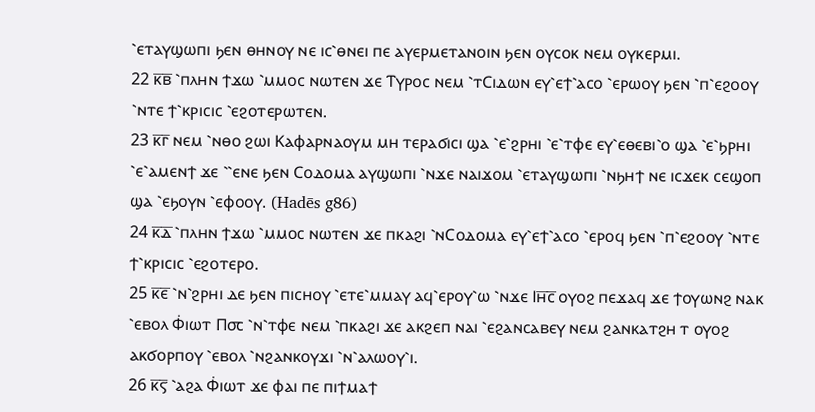⳿ⲉⲧⲁⲩϣⲱⲡⲓ ϧⲉⲛ ⲑⲏⲛⲟⲩ ⲛⲉ ⲓⲥ⳿ⲑⲛⲉⲓ ⲡⲉ ⲁⲩⲉⲣⲙⲉⲧⲁⲛⲟⲓⲛ ϧⲉⲛ ⲟⲩⲥⲟⲕ ⲛⲉⲙ ⲟⲩⲕⲉⲣⲙⲓ.
22 ⲕ̅ⲃ̅ ⳿ⲡⲗⲏⲛ ϯϫⲱ ⳿ⲙⲙⲟⲥ ⲛⲱⲧⲉⲛ ϫⲉ Ⲧⲩⲣⲟⲥ ⲛⲉⲙ ⳿ⲧⲤⲓⲇⲱⲛ ⲉⲩ⳿ⲉϯ⳿ⲁⲥⲟ ⳿ⲉⲣⲱⲟⲩ ϧⲉⲛ ⳿ⲡ⳿ⲉϩⲟⲟⲩ ⳿ⲛⲧⲉ ϯ⳿ⲕⲣⲓⲥⲓⲥ ⳿ⲉϩⲟⲧⲉⲣⲱⲧⲉⲛ.
23 ⲕ̅ⲅ̅ ⲛⲉⲙ ⳿ⲛⲑⲟ ϩⲱⲓ Ⲕⲁⲫⲁⲣⲛⲁⲟⲩⲙ ⲙⲏ ⲧⲉⲣⲁϭⲓⲥⲓ ϣⲁ ⳿ⲉ⳿ϩⲣⲏⲓ ⳿ⲉ⳿ⲧⲫⲉ ⲉⲩ⳿ⲉⲑⲉⲃⲓ⳿ⲟ ϣⲁ ⳿ⲉ⳿ϧⲣⲏⲓ ⳿ⲉ⳿ⲁⲙⲉⲛϯ ϫⲉ ⳿⳿ⲉⲛⲉ ϧⲉⲛ Ⲥⲟⲇⲟⲙⲁ ⲁⲩϣⲱⲡⲓ ⳿ⲛϫⲉ ⲛⲁⲓϫⲟⲙ ⳿ⲉⲧⲁⲩϣⲱⲡⲓ ⳿ⲛϧⲏϯ ⲛⲉ ⲓⲥϫⲉⲕ ⲥⲉϣⲟⲡ ϣⲁ ⳿ⲉϧⲟⲩⲛ ⳿ⲉⲫⲟⲟⲩ. (Hadēs g86)
24 ⲕ̅ⲇ̅ ⳿ⲡⲗⲏⲛ ϯϫⲱ ⳿ⲙⲙⲟⲥ ⲛⲱⲧⲉⲛ ϫⲉ ⲡⲕⲁϩⲓ ⳿ⲛⲤⲟⲇⲟⲙⲁ ⲉⲩ⳿ⲉϯ⳿ⲁⲥⲟ ⳿ⲉⲣⲟϥ ϧⲉⲛ ⳿ⲡ⳿ⲉϩⲟⲟⲩ ⳿ⲛⲧⲉ ϯ⳿ⲕⲣⲓⲥⲓⲥ ⳿ⲉϩⲟⲧⲉⲣⲟ.
25 ⲕ̅ⲉ̅ ⳿ⲛ⳿ϩⲣⲏⲓ ⲇⲉ ϧⲉⲛ ⲡⲓⲥⲏⲟⲩ ⳿ⲉⲧⲉ⳿ⲙⲙⲁⲩ ⲁϥ⳿ⲉⲣⲟⲩ⳿ⲱ ⳿ⲛϫⲉ Ⲓⲏ̅ⲥ̅ ⲟⲩⲟϩ ⲡⲉϫⲁϥ ϫⲉ ϯⲟⲩⲱⲛϩ ⲛⲁⲕ ⳿ⲉⲃⲟⲗ Ⲫ̇ⲓⲱⲧ Ⲡ⳪ ⳿ⲛ⳿ⲧⲫⲉ ⲛⲉⲙ ⳿ⲡⲕⲁϩⲓ ϫⲉ ⲁⲕϩⲉⲡ ⲛⲁⲓ ⳿ⲉϩⲁⲛⲥⲁⲃⲉⲩ ⲛⲉⲙ ϩⲁⲛⲕⲁⲧϩⲏ ⲧ ⲟⲩⲟϩ ⲁⲕϭⲟⲣⲡⲟⲩ ⳿ⲉⲃⲟⲗ ⳿ⲛϩⲁⲛⲕⲟⲩϫⲓ ⳿ⲛ⳿ⲁⲗⲱⲟⲩ⳿ⲓ.
26 ⲕ̅ⲋ̅ ⳿ⲁϩⲁ Ⲫ̇ⲓⲱⲧ ϫⲉ ⲫⲁⲓ ⲡⲉ ⲡⲓϯⲙⲁϯ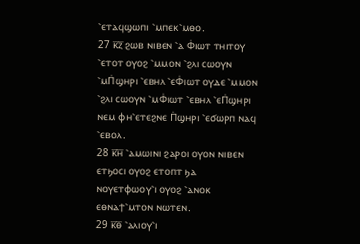⳿ⲉⲧⲁϥϣⲱⲡⲓ ⳿ⲙⲡⲉⲕ⳿ⲙⲑⲟ.
27 ⲕ̅ⲍ̅ ϩⲱⲃ ⲛⲓⲃⲉⲛ ⳿ⲁ Ⲫ̇ⲓⲱⲧ ⲧⲏⲓⲧⲟⲩ ⳿ⲉⲧⲟⲧ ⲟⲩⲟϩ ⳿ⲙⲙⲟⲛ ⳿ϩⲗⲓ ⲥⲱⲟⲩⲛ ⳿ⲙⲠ̇ϣⲏⲣⲓ ⳿ⲉⲃⲏⲗ ⳿ⲉⲪ̇ⲓⲱⲧ ⲟⲩⲇⲉ ⳿ⲙⲙⲟⲛ ⳿ϩⲗⲓ ⲥⲱⲟⲩⲛ ⳿ⲙⲪ̇ⲓⲱⲧ ⳿ⲉⲃⲏⲗ ⳿ⲉⲠ̇ϣⲏⲣⲓ ⲛⲉⲙ ⲫⲏ⳿ⲉⲧⲉϩⲛⲉ Ⲡ̇ϣⲏⲣⲓ ⳿ⲉϭⲱⲣⲡ ⲛⲁϥ ⳿ⲉⲃⲟⲗ.
28 ⲕ̅ⲏ̅ ⳿ⲁⲙⲱⲓⲛⲓ ϩⲁⲣⲟⲓ ⲟⲩⲟⲛ ⲛⲓⲃⲉⲛ ⲉⲧϧⲟⲥⲓ ⲟⲩⲟϩ ⲉⲧⲟⲡⲧ ϧⲁ ⲛⲟⲩⲉⲧⲫⲱⲟⲩ⳿ⲓ ⲟⲩⲟϩ ⳿ⲁⲛⲟⲕ ⲉⲑⲛⲁϯ⳿ⲙⲧⲟⲛ ⲛⲱⲧⲉⲛ.
29 ⲕ̅ⲑ̅ ⳿ⲁⲗⲓⲟⲩ⳿ⲓ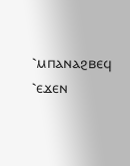⳿ⲙⲡⲁⲛⲁϩⲃⲉϥ ⳿ⲉϫⲉⲛ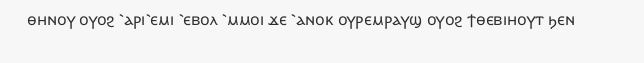ⲑⲏⲛⲟⲩ ⲟⲩⲟϩ ⳿ⲁⲣⲓ⳿ⲉⲙⲓ ⳿ⲉⲃⲟⲗ ⳿ⲙⲙⲟⲓ ϫⲉ ⳿ⲁⲛⲟⲕ ⲟⲩⲣⲉⲙⲣⲁⲩϣ ⲟⲩⲟϩ ϯⲑⲉⲃⲓⲏⲟⲩⲧ ϧⲉⲛ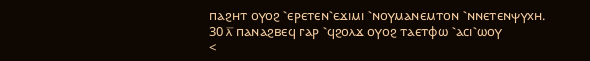ⲡⲁϩⲏⲧ ⲟⲩⲟϩ ⳿ⲉⲣⲉⲧⲉⲛ⳿ⲉϫⲓⲙⲓ ⳿ⲛⲟⲩⲙⲁⲛⲉⲙⲧⲟⲛ ⳿ⲛⲛⲉⲧⲉⲛⲯⲩⲭⲏ.
30 ⲗ̅ ⲡⲁⲛⲁϩⲃⲉϥ ⲅⲁⲣ ⳿ϥϩⲟⲗϫ ⲟⲩⲟϩ ⲧⲁⲉⲧⲫⲱ ⳿ⲁⲥⲓ⳿ⲱⲟⲩ
<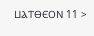ⳘⲀⲦⲐⲈⲞⲚ 11 >